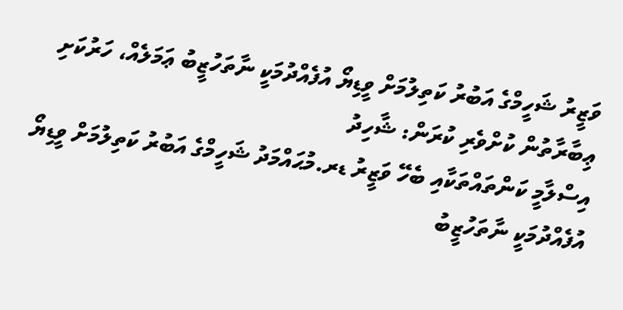ވަޒީރު ޝަހީމްގެ އަބުރު ކަތިލުމަށް ވީޑިޔޯ އުފެއްދުމަކީ ނާތަހުޒީބު ޢަމަލެއް، ހަރުކަށި ޢިބާރާތުން ކުށްވެރި ކުރަން: ޝާހިދު
އިސްލާމީ ކަންތައްތަކާއި ބެހޭ ވަޒީރު ޑރ.މުޙައްމަދު ޝަހީމްގެ އަބުރު ކަތިލުމަށް ވީޑިޔޯ އުފެއްދުމަކީ ނާތަހުޒީބު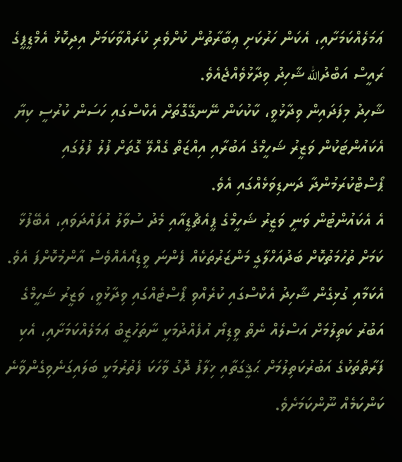ޢަމަލެއްކަމަށާއި، އެކަން ހަރުކަށި ޢިބާރާތުން ކުށްވެރި ކުރައްވާކަމަށް އިދިކޮޅު އެމްޑީޕީގެ ރައީސް އަބްދުالله ޝާހިދު ވިދާޅުވެއްޖެއެވެ.
ޝާހިދު މިފަދައިން ވިދާޅުވީ، ކާކުކަން ނޭނގޭގޮތަށް އެކްސްގައި ހަސަން ކުރުސީ ކިޔާ އެކައުންޓަކުން ވަޒީރު ޝަހީމްގެ އަބުރާއި އިއްޒަތް ގެއްލޭ ގޮތަށް ފުލު ފުލުގައި ޕޯސްޓްކުރަމުންދާ ދަނޑިވަޅެއްގައި އެވެ.
އެ އެކައުންޓުން ވަނީ ވަޒީރު ޝަހީމްގެ ޕީއެޗްޑީއާއި މެދު ސުވާލު އުފައްދަވައި، އެބޭފުޅާ ކަމަށް ތުހުމަތުކޮށް ބަދުއަހްލާގީ މަންޒަރުތަކެއް ފެންނަ ވީޑިއޯއެއްވެސް އާންމުކޮށްފަ އެވެ.
އެކަމާއި ގުޅިގެން ޝާހިދު އެކްސްގައި ކުރެއްވި ޕޯސްޓެއްގައި ވިދާޅުވީ، ވަޒީރު ޝަހީމްގެ އަބުރު ކަތިލުމަށް އަސްލެއް ނެތް ވީޑިޔޯ އުފެއްދުމަކީ ނާތަހުޒީބު ޢަމަލެއްކަމަށާއި، އެކި ފަރާތްތަކުގެ އަބުރުކަތިލުމަށް ޙަޤީގަތާއި ޚިލާފު ދޮގު ވާހަކަ ފެތުރުމަކީ ބަލައިގަނެވިގެންވާނެ ކަންކަމެއް ނޫންކަމަށެވެ.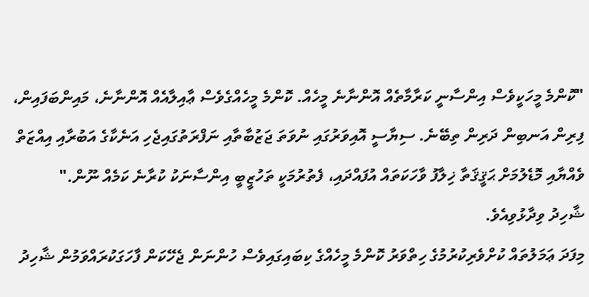"ކޮންމެ މީހަކީވެސް އިންސާނީ ކަރާމާތެއް އޮންނާނެ މީހެއް. ކޮންމެ މީހެއްގެވެސް ޢާއިލާއެއް އޮންނާނެ، މައިންބަފައިން، ފިރިން އަނބިން ދަރިން ތިބޭނެ. ސިޔާސީ އޮއިވަރުގައި ނުވަތަ ޖަޒުބާތާއި ނަފްރަތުގައިޖެހި އަނެކާގެ އަބުރާއި އިއްޒަތް ވެއްޔާއި މޮޑެލުމަށް ޙަޤީޤަތާ ޚިލާފު ވާހަކަތައް އުފައްދައި، ފެތުރުމަކީ ތަހުޒީބީ އިންސާނަކު ކުރާނެ ކަމެއް ނޫން."
ޝާހިދު ވިދާޅުވިއެވެ.
މިފަދަ ޢަމަލުތައް ކުށްވެރިކުރުމުގެ ހިތްވަރު ކޮންމެ މީހެއްގެ ކިބައިގައިވެސް ހުންނަން ޖެހޭކަން ފާހަގަކުރައްވަމުން ޝާހިދު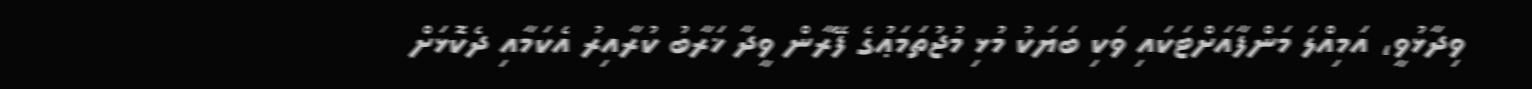ވިދާޅުވީ، އަމިއްލަ މަންފާއަށްޓަކައި ވަކި ބަޔަކު މުޅި މުޖުތަމަޢުގެ ފޭރާން ވީދާ ޚަރާބު ކުރާއިރު އެކަމާއި ދެކޮޅަށް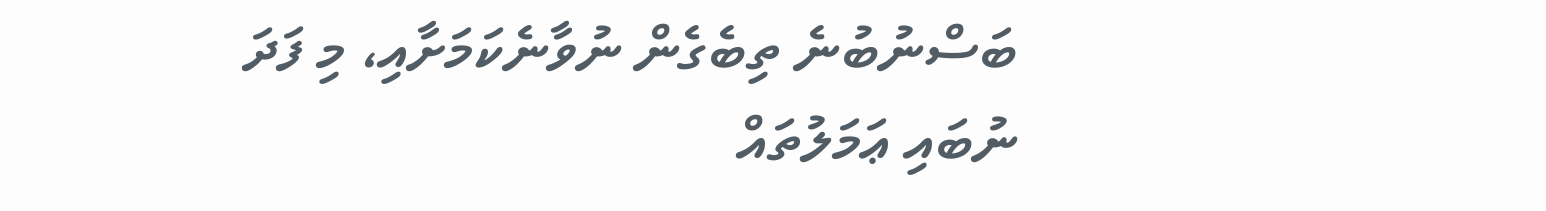ބަސްނުބުނެ ތިބެގެން ނުވާނެކަމަށާއި، މި ފަދަ ނުބައި ޢަމަލުތައް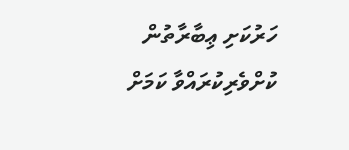ހަރުކަށި ޢިބާރާތުން ކުށްވެރިކުރައްވާ ކަމަށް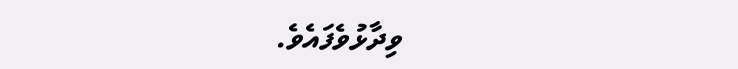ވިދާޅުވެފައެވެ.